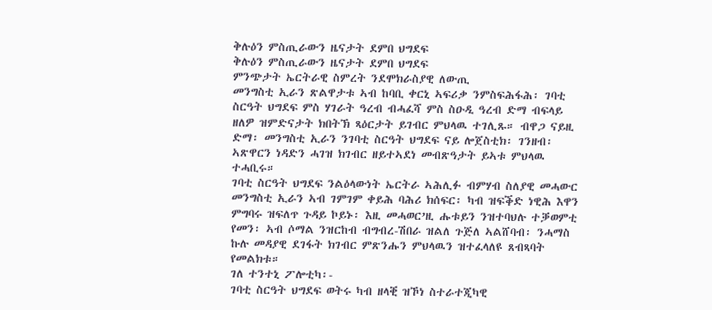ቅሉዕን ምስጢራውን ዜናታት ደምበ ህግደፍ
ቅሉዕን ምስጢራውን ዜናታት ደምበ ህግደፍ
ምንጭታት ኤርትራዊ ስምረት ንደሞክራስያዊ ለውጢ
መንግስቲ ኢራን ጽልዋታቱ ኣብ ከባቢ ቀርኒ ኣፍሪቃ ንምስፍሕፋሕ፡ ገባቲ ስርዓት ህግደፍ ምስ ሃገራት ዓረብ ብሓፈሻ ምስ ስዑዲ ዓረብ ድማ ብፍላይ ዘለዎ ዝምድናታት ክበትኽ ጻዕርታት ይገብር ምህላዉ ተገሊጹ። ብዋጋ ናይዚ ድማ፡ መንግስቲ ኢራን ንገባቲ ስርዓት ህግደፍ ናይ ሎጀስቲክ፡ ገንዘብ፡ ኣጽዋርን ነዳድን ሓገዝ ክገብር ዘይተኣደነ መብጽዓታት ይኣቱ ምህላዉ ተሓቢሩ።
ገባቲ ስርዓት ህግደፍ ንልዕላውነት ኤርትራ ኣሕሊፉ ብምሃብ ስለያዊ መሓውር መንግስቲ ኢራን ኣብ ገምገም ቀይሕ ባሕሪ ክሰፍር፡ ካብ ዝፍቕድ ነዊሕ እዋን ምግባሩ ዝፍለጥ ጉዳይ ኮይኑ፡ እዚ መሓወር’ዚ ሑቱይን ንዝተባህሉ ተቓወምቲ የመን፡ ኣብ ሶማል ንዝርከብ ብግብረ-ሽበራ ዝልለ ጉጅለ ኣልሸባብ፡ ንሓማስ ኩሉ መዳያዊ ደገፋት ክገብር ምጽንሑን ምህላዉን ዝተፈላለዩ ጸብጻባት የመልክቱ።
ገለ ተንተኒ ፖሎቲካ፡-
ገባቲ ስርዓት ህግደፍ ወትሩ ካብ ዘላቒ ዝኾነ ስተራተጂካዊ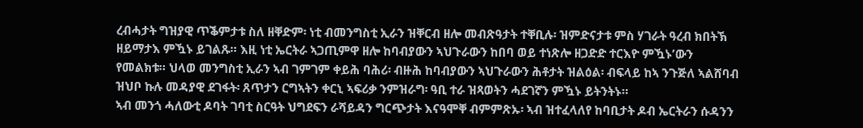ረብሓታት ግዝያዊ ጥቕምታቱ ስለ ዘቐድም፡ ነቲ ብመንግስቲ ኢራን ዝቐርብ ዘሎ መብጽዓታት ተቐቢሉ፡ ዝምድናታቱ ምስ ሃገራት ዓረብ ክበትኽ ዘይማታእ ምዃኑ ይገልጹ። እዚ ነቲ ኤርትራ ኣጋጢምዋ ዘሎ ከባብያውን ኣህጉራውን ከበባ ወይ ተነጽሎ ዘጋድድ ተርእዮ ምዃኑ’ውን የመልክቱ። ህላወ መንግስቲ ኢራን ኣብ ገምገም ቀይሕ ባሕሪ፡ ብዙሕ ከባብያውን ኣህጉራውን ሕቶታት ዝልዕል፡ ብፍላይ ከኣ ንጉጅለ ኣልሸባብ ዝህቦ ኩሉ መዳያዊ ደገፋት፡ ጸጥታን ርግኣትን ቀርኒ ኣፍሪቃ ንምዝራግ፡ ዓቢ ተራ ዝጻወትን ሓደገኛን ምዃኑ ይትንትኑ።
ኣብ መንጎ ሓለውቲ ዶባት ገባቲ ስርዓት ህግደፍን ራሻይዳን ግርጭታት እናዓሞቐ ብምምጽኡ፡ ኣብ ዝተፈላለየ ከባቢታት ዶብ ኤርትራን ሱዳንን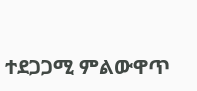ተደጋጋሚ ምልውዋጥ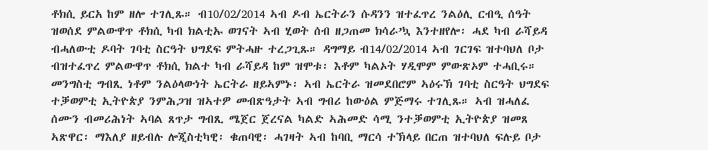ቶክሲ ይርአ ከም ዘሎ ተገሊጹ። ብ10/02/2014 ኣብ ዶብ ኤርትራን ሱዳንን ዝተፈጥረ ንልዕሊ ርብዒ ሰዓት ዝወሰደ ምልውዋጥ ቶክሲ ካብ ክልቲኡ ወገናት ኣብ ሂወት ሰብ ዘጋጠመ ክሳራ’ኳ እንተዘየሎ፡ ሓደ ካብ ራሻይዳ ብሓለውቲ ዶባት ገባቲ ስርዓት ህግደፍ ምትሓዙ ተረጋጊጹ። ዳግማይ ብ14/02/2014 ኣብ ገርገፍ ዝተባህለ ቦታ ብዝተፈጥረ ምልውዋጥ ቶክሲ ክልተ ካብ ራሻይዳ ከም ዝሞቱ፡ እቶም ካልኦት ሃዲሞም ምውጽኦም ተሓቢሩ።
መንግስቲ ግብጺ ነቶም ንልዕላውነት ኤርትራ ዘይኣምኑ፡ ኣብ ኤርትራ ዝመደበሮም ኣዕሩኽ ገባቲ ስርዓት ህግደፍ ተቓወምቲ ኢትዮጵያ ንምሕጋዝ ዝኣተዎ መብጽዓታት ኣብ ግብሪ ከውዕል ምጅማሩ ተገሊጹ። ኣብ ዝሓለፈ ሰሙን ብመሪሕነት ኣባል ጸጥታ ግብጺ ሜጀር ጀረናል ካልድ ኣሕመድ ሳሚ ንተቓወምቲ ኢትዮጵያ ዝመጸ ኣጽዋር፡ ማእለያ ዘይብሉ ሎጂስቲካዊ፡ ቁጠባዊ፡ ሓገዛት ኣብ ከባቢ ማርሳ ተኽላይ በርጠ ዝተባህለ ፍሉይ ቦታ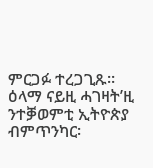ምርጋፉ ተረጋጊጹ። ዕላማ ናይዚ ሓገዛት’ዚ ንተቓወምቲ ኢትዮጵያ ብምጥንካር፡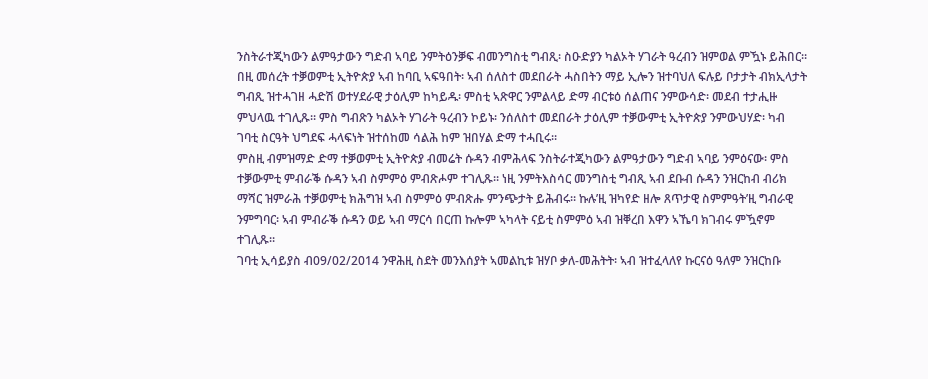ንስትራተጂካውን ልምዓታውን ግድብ ኣባይ ንምትዕንቓፍ ብመንግስቲ ግብጺ፡ ስዑድያን ካልኦት ሃገራት ዓረብን ዝምወል ምዃኑ ይሕበር።
በዚ መሰረት ተቓወምቲ ኢትዮጵያ ኣብ ከባቢ ኣፍዓበት፡ ኣብ ሰለስተ መደበራት ሓስበትን ማይ ኢሎን ዝተባህለ ፍሉይ ቦታታት ብክኢላታት ግብጺ ዝተሓገዘ ሓድሽ ወተሃደራዊ ታዕሊም ከካይዱ፡ ምስቲ ኣጽዋር ንምልላይ ድማ ብርቱዕ ሰልጠና ንምውሳድ፡ መደብ ተታሒዙ ምህላዉ ተገሊጹ። ምስ ግብጽን ካልኦት ሃገራት ዓረብን ኮይኑ፡ ንሰለስተ መደበራት ታዕሊም ተቓውምቲ ኢትዮጵያ ንምውህሃድ፡ ካብ ገባቲ ስርዓት ህግደፍ ሓላፍነት ዝተሰከመ ሳልሕ ከም ዝበሃል ድማ ተሓቢሩ።
ምስዚ ብምዝማድ ድማ ተቓወምቲ ኢትዮጵያ ብመሬት ሱዳን ብምሕላፍ ንስትራተጂካውን ልምዓታውን ግድብ ኣባይ ንምዕናው፡ ምስ ተቓውምቲ ምብራቕ ሱዳን ኣብ ስምምዕ ምብጽሖም ተገሊጹ። ነዚ ንምትእስሳር መንግስቲ ግብጺ ኣብ ደቡብ ሱዳን ንዝርከብ ብሪክ ማሻር ዝምራሕ ተቓወምቲ ክሕግዝ ኣብ ስምምዕ ምብጽሑ ምንጭታት ይሕብሩ። ኩሉ’ዚ ዝካየድ ዘሎ ጸጥታዊ ስምምዓት’ዚ ግብራዊ ንምግባር፡ ኣብ ምብራቕ ሱዳን ወይ ኣብ ማርሳ በርጠ ኩሎም ኣካላት ናይቲ ስምምዕ ኣብ ዝቐረበ እዋን ኣኼባ ክገብሩ ምዃኖም ተገሊጹ።
ገባቲ ኢሳይያስ ብ09/02/2014 ንዋሕዚ ስደት መንእሰያት ኣመልኪቱ ዝሃቦ ቃለ-መሕትት፡ ኣብ ዝተፈላለየ ኩርናዕ ዓለም ንዝርከቡ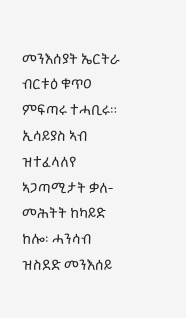መንእሰያት ኤርትራ ብርቱዕ ቁጥዐ ምፍጣሩ ተሓቢሩ። ኢሳይያስ ኣብ ዝተፈላለየ ኣጋጣሚታት ቃለ-መሕትት ከካይድ ከሎ፡ ሓንሳብ ዝስደድ መንእሰይ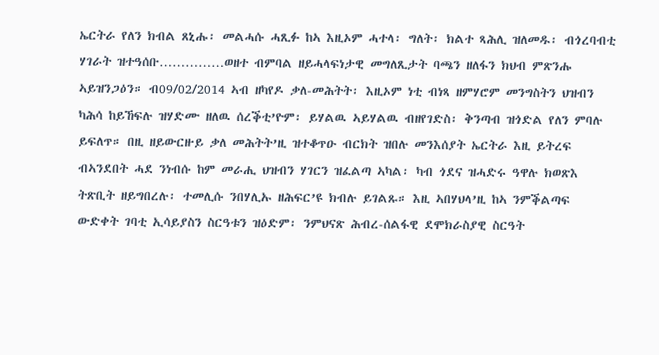ኤርትራ የለን ክብል ጸኒሑ፡ መልሓሱ ሓጺፉ ከኣ እዚኦም ሓተላ፡ ግለት፡ ክልተ ጻሕሊ ዝለመዱ፡ ብጎረባብቲ ሃገራት ዝተዓሰቡ……………ወዘተ ብምባል ዘይሓላፍነታዊ መግለጺታት ባጫን ዘለፋን ክህብ ምጽንሑ ኣይዝንጋዕን። ብ09/02/2014 ኣብ ዘካየዶ ቃለ-መሕትት፡ እዚኦም ነቲ ብነጻ ዘምሃሮም መንግስትን ህዝብን ካሕሳ ከይኸፍሉ ዝሃድሙ ዘለዉ ሰረቕቲ’ዮም፡ ይሃልዉ ኣይሃልዉ ብዘየገድስ፡ ቅንጣብ ዝጎድል የለን ምባሉ ይፍለጥ። በዚ ዘይውርዙይ ቃለ መሕትት’ዚ ዝተቆጥዑ ብርክት ዝበሉ መንእሰያት ኤርትራ እዚ ይትረፍ ብኣንደበት ሓደ ንነብሱ ከም መራሒ ህዝብን ሃገርን ዝፈልጣ ኣካል፡ ካብ ጎደና ዝሓድሩ ዓዋሉ ክወጽእ ትጽቢት ዘይግበረሉ፡ ተመሊሱ ንበሃሊኡ ዘሕፍር’ዩ ክብሉ ይገልጹ። እዚ ኣበሃህላ’ዚ ከኣ ንምቕልጣፍ ውድቀት ገባቲ ኢሳይያስን ስርዓቱን ዝዕድም፡ ንምህናጽ ሕብረ-ሰልፋዊ ደሞክራስያዊ ስርዓት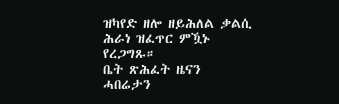ዝካየድ ዘሎ ዘይሕለል ቃልሲ ሕራነ ዝፈጥር ምዃኑ የረጋግጹ።
ቤት ጽሕፈት ዜናን ሓበሬታን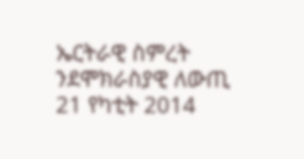ኤርትራዊ ስምረት ንደሞክራስያዊ ለውጢ
21 የካቲት 2014